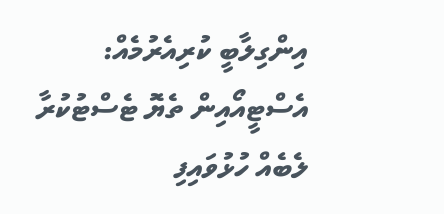އިންގިލާބީ ކުރިއެރުމެއް: އެސްޓީއޯއިން ތެޔޮ ޓެސްޓުކުރާ ލެބެއް ހުޅުވައިފި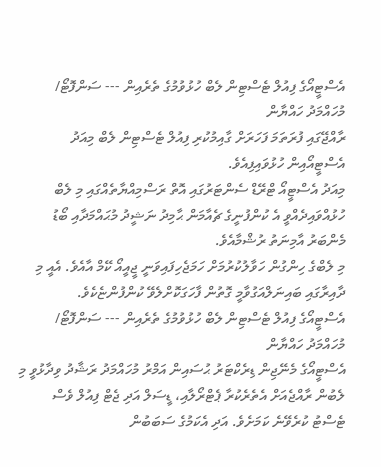އެސްޓީއޯގެ ފިއުލް ޓެސްޓިން ލެބް ހުޅުވުމުގެ ތެރެއިން --- ސަންފޮޓޯ/ މުހައްމަދު ހައްޔާން
ރާއްޖޭގައި ފުރަތަމަ ފަހަރަށް ގާއިމުކުރި ފިއުލް ޓެސްޓިން ލެބް މިއަދު އެސްޓީއޯއިން ހުޅުވައިފިއެވެ.
މިއަދު އެސްޓީއޯ ޓްރޭޑް ސެންޓަރުގައި އޮތް ރަސްމިއްޔާތެއްގައި މި ލެބް ހުޅުއްވައިދެއްވީ އެ ކުންފުނީގެ ޗެއާމަން ޙާމިދު ނަޝީދު މުޙައްމަދާއި ބޯޑު މެންބަރު އާމިނަތު ރުޝްމާއެވެ.
މި ލެބްގެ ހިންގުން ހަވާލުކުރުމަށް ހަމަޖެހިފައިވަނީ ޖީއީއޯ ކޭމް އާއެވެ. އެއީ މި ދާއިރާގައި ބައިނަލްއަގުވާމީ ގޮތުން ފާހަގަކޮށްލެވޭ ކުންފުންޏެކެވެ.
އެސްޓީއޯގެ ފިއުލް ޓެސްޓިން ލެބް ހުޅުވުމުގެ ތެރެއިން --- ސަންފޮޓޯ/ މުހައްމަދު ހައްޔާން
އެސްޓީއޯގެ މެނޭޖިން ޑިރެކްޓަރު ޙުސައިން އަމްރު މުހައްމަދު ރަޝާދު ވިދާޅުވީ މި ލެބުން ރާއްޖެއަށް އެތެރެކުރާ ޕެޓްރޯލާއި، ޑީސަލް އަދި ޖެޓް ފިއުލް ވެސް ޓެސްޓު ކުރެވޭނެ ކަމަށެވެ. އަދި އެކަމުގެ ސަބަބުން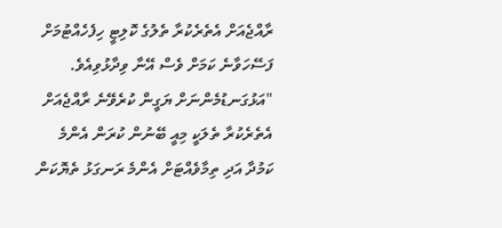ރާއްޖެއަށް އެތެރެކުރާ ތެލުގެ ކޮލިޓީ ހިފެހެއްޓުމަށް ފަސޭހަވާނެ ކަމަށް ވެސް އޭނާ ވިދާޅުވިއެވެ.
"އަޅުގަނޑުމެންނަށް ޔަގީން ކުރެވޭނެ ރާއްޖެއަށް އެތެރެކުރާ ތެލަކީ މިއީ ބޭނުން ކުރަން އެންމެ ކަމުދާ އަދި ތިމާވެއްޓަށް އެންމެ ރަނގަޅު ތެޔޮކަން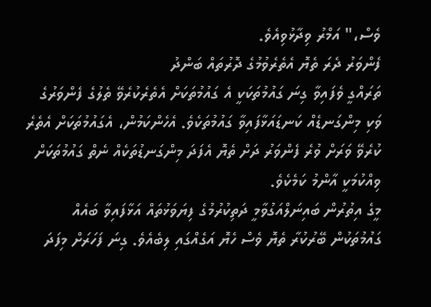ވެސް،" އަމްރު ވިދާޅުވިއެވެ.
ފެންވަރު ދެރަ ތެޔޮ އެތެރެވުމުގެ ދޮރުތައް ބަންދު
ތަރައްގީ ވެފައިވާ ގިނަ ގައުމުތަކަކީ އެ ގައުމުތަކަށް އެތެރެކުރެވޭ ތެލުގެ ފެންވަރުގެ ވަކި މިންގަނޑެއް ކަނޑައަޅާފައިވާ ގައުމުތަކެވެ. އެހެންކަމުން، އެގައުމުތަކަށް އެތެރެ ކުރެވޭ ވަރަށް ވުރެ ފެންވަރު ދަށް ތެޔޮ އެފަދަ މިންގަނޑުތަކެއް ނެތް ގައުމުތަކަށް ވިއްކުމަކީ އާންމު ކަމެކެވެ.
މީގެ އިތުރުން ބައިނަލްއަގުވާމީ ދަތިކުރުމުގެ ފިޔަވަޅުތައް އަޅާފައިވާ ބައެއް ގައުމުތަކުން ބޭރުކުރާ ތެޔޮ ވެސް ހެޔޮ އަގެއްގައި ލިބެއެވެ. ގިނަ ފަހަރަށް މިފަދަ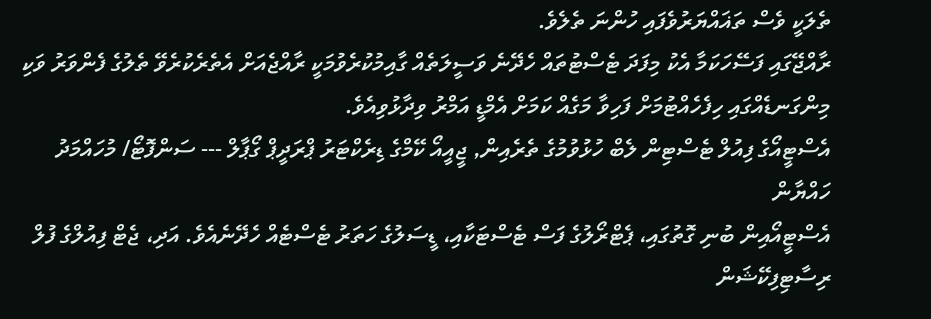ތެލަކީ ވެސް ތަޣައްޔަރުވެފައި ހުންނަ ތެލެވެ.
ރާއްޖޭގައި ފަސޭހަކަމާ އެކު މިފަދަ ޓެސްޓުތައް ހެދޭނެ ވަސީލަތެއް ގާއިމުކުރެވުމަކީ ރާއްޖެއަށް އެތެރެކުރެވޭ ތެލުގެ ފެންވަރު ވަކި މިންގަނޑެއްގައި ހިފެހެއްޓުމަށް ފަހިވާ މަގެއް ކަމަށް އެމްޑީ އަމްރު ވިދާޅުވިއެވެ.
އެސްޓީއޯގެ ފިއުލް ޓެސްޓިން ލެބް ހުޅުވުމުގެ ތެރެއިން, ޖީއީއޯ ކޭމްގެ ޑިރެކްޓަރު ޕްރަދީޕް ގޯޕާލް --- ސަންފޮޓޯ/ މުހައްމަދު ހައްޔާން
އެސްޓީއޯއިން ބުނި ގޮތުގައި، ޕެޓްރޯލުގެ ފަސް ޓެސްޓަކާއި، ޑީސަލުގެ ހަތަރު ޓެސްޓެއް ހެދޭނެއެވެ. އަދި، ޖެޓް ފިއުލްގެ ފުލް ރިސާޓިފިކޭޝަން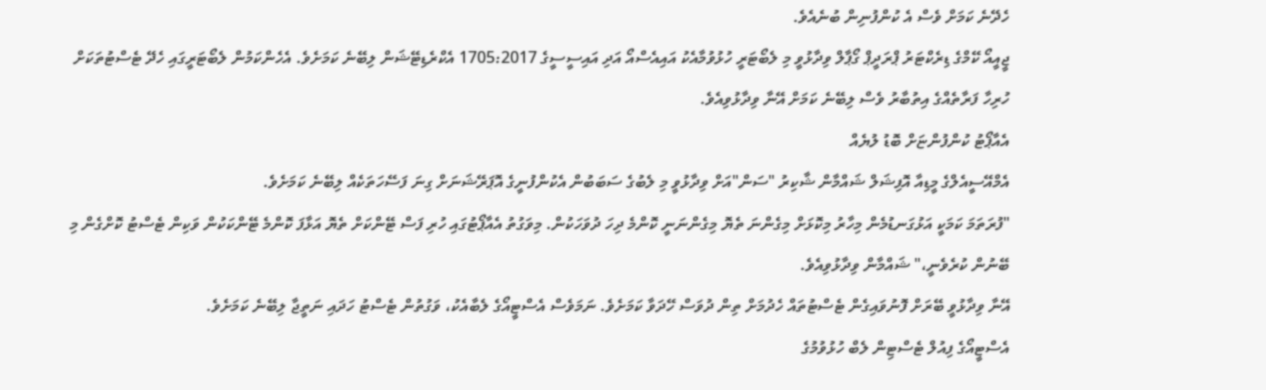ހެދޭނެ ކަމަށް ވެސް އެ ކުންފުނިން ބުނެއެވެ.
ޖީއީއޯ ކޭމްގެ ޑިރެކްޓަރު ޕްރަދީޕް ގޯޕާލް ވިދާޅުވީ މި ލެބޯޓަރީ ހުޅުވުމާއެކު އައިއެސްއޯ އަދި އައިސީސީގެ 1705:2017 އެކްރެޑިޓޭޝަން ލިބޭނެ ކަމަށެވެ. އެހެންކަމުން ލެބޯޓަރީގައި ހެދޭ ޓެސްޓުތަކަށް ހުރިހާ ފަރާތެއްގެ އިތުބާރު ވެސް ލިބޭނެ ކަމަށް އޭނާ ވިދާޅުވިއެވެ.
އެއާޕޯޓު ކުންފުންޏަށް ބޮޑު ލުޔެއް
އެމްއޭސީއެލްގެ މީޑިއާ އޮފިޝަލް ޝައްމާން ޝާކިރު "ސަން"އަށް ވިދާޅުވީ މި ލެބުގެ ސަބަބުން އެކުންފުނީގެ އޮޕަރޭޝަނަށް ގިނަ ފަސޭހަތަކެއް ލިބޭނެ ކަމަށެވެ.
"ފުރަތަމަ ކަމަކީ އަޅުގަނޑުމެން މިހާރު މިކޮޅަށް މިގެންނަ ތެޔޮ މިގެންނަނީ ކޮންމެ ދިހަ ދުވަހަކުން. މިވަގުތު އެއާޕޯޓުގައި ހުރި ފަސް ޓޭންކަށް ތެޔޮ އަޅާފަ ކޮންމެ ޓޭންކަކުން ވަކިން ޓެސްޓު ކޮށްގެން މި ބޭނުން ކުރެވެނީ،" ޝައްމާން ވިދާޅުވިއެވެ.
އޭނާ ވިދާޅުވީ ބޭރަށް ފޮނުވައިގެން ޓެސްޓުތައް ހެދުމަށް ތިން ދުވަސް ހޭދަވާ ކަމަށެވެ. ނަމަވެސް އެސްޓީއޯގެ ލެބާއެކު، ވަގުތުން ޓެސްޓު ހަދައި ނަތީޖާ ލިބޭނެ ކަމަށެވެ.
އެސްޓީއޯގެ ފިއުލް ޓެސްޓިން ލެބް ހުޅުވުމުގެ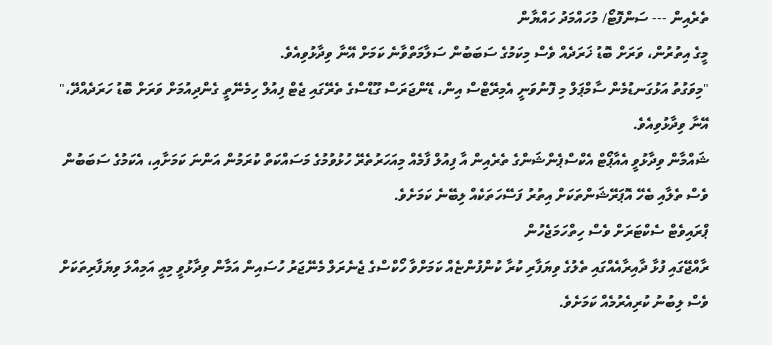ތެރެއިން --- ސަންފޮޓޯ/ މުހައްމަދު ހައްޔާން
މީގެ އިތުރުން، ވަރަށް ބޮޑު ޚަރަދެއް ވެސް މިކަމުގެ ސަބަބުން ސަލާމަތްވާނެ ކަމަށް އޭނާ ވިދާޅުވިއެވެ.
"މިވަގުތު އަޅުގަނޑުމެން ސާމްޕަލް މި ފޮނުވަނީ އެމިރޭޓްސް އިން، ޑޭންޖަރަސް ގޫޑްސްގެ ތެރޭގައި ޖެޓް ފިއުލް ހިމެނޭތީ ގެންދިއުމަށް ވަރަށް ބޮޑު ހަރަދެއްދޭ،" އޭނާ ވިދާޅުވިއެވެ.
ޝައްމާން ވިދާޅުވީ އެއާޕޯޓް އެކްސްޕެންޝަންގެ ތެރެއިން އާ ފިއުލް ފާމެއް މިއަހަރުތެރޭ ހުޅުވުމުގެ މަސައްކަތް ކުރަމުން އަންނަ ކަމަށާއި، އެކަމުގެ ސަބަބުން ވެސް ތެލާއި ބެހޭ އޮޕަރޭޝަންތަކަށް އިތުރު ފަސޭހަތަކެއް ލިބޭނެ ކަމަށެވެ.
ޕްރައިވެޓް ސެކްޓަރަށް ވެސް ހިތްހަމަޖެހުން
ރާއްޖޭގައި ފުޅާ ދާއިރާއެއްގައި ތެލުގެ ވިޔަފާރި ކުރާ ކުންފުންޏެއް ކަމަށްވާ ހޯކްސްގެ ޖެނެރަލް މެނޭޖަރު ހުސައިން އަމާން ވިދާޅުވީ މިއީ އަމިއްލަ ވިޔަފާރިތަކަށް ވެސް ލިބުނު ކުރިއެރުމެއް ކަމަށެވެ.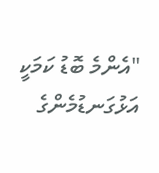"އެންމެ ބޮޑު ކަމަކީ އަޅުގަނޑުމެންގެ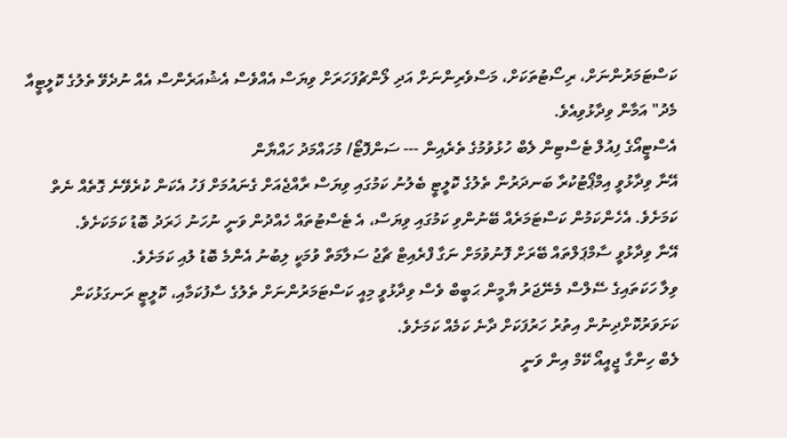ކަސްޓަމަރުންނަށް، ރިސޯޓުތަކަށް، މަސްވެރިންނަށް އަދި ލޯންޗުފަހަރަށް ވިޔަސް އެއްވެސް އެޝުއަރެންސް އެއް ނުދެވޭ ތެލުގެ ކޮލީޓީއާ މެދު" އަމާން ވިދާޅުވިއެވެ.
އެސްޓީއޯގެ ފިއުލް ޓެސްޓިން ލެބް ހުޅުވުމުގެ ތެރެއިން --- ސަންފޮޓޯ/ މުހައްމަދު ހައްޔާން
އޭނާ ވިދާޅުވީ އިމްޕޯޓުކުރާ ބަނދަރުން ތެލުގެ ކޮލީޓީ ބެލުނު ކަމުގައި ވިޔަސް ރާއްޖެއަށް ގެނައުމަށް ފަހު އެކަން ކުރެވޭނެ ގޮތެއް ނެތް ކަމަށެވެ. އެހެންކަމުން ކަސްޓަމަރެއް ބޭނުންވި ކަމުގައި ވިޔަސް، އެ ޓެސްޓުތައް ހެއްދުން ވަނީ ނުހަނު ޚަރަދު ބޮޑު ކަމަކަށެވެ.
އޭނާ ވިދާޅުވީ ސާމްޕަލްތައް ބޭރަށް ފޮނުވުމަށް ނަގާ ފްރެއިޓް ޗާޖު ސަލާމަތް ވުމަކީ ލިބުނު އެންމެ ބޮޑު ލުއި ކަމަށެވެ.
ވިލާ ހަކަތައިގެ ސޭލްސް މެނޭޖަރު ޔާމީން ޙަބީބް ވެސް ވިދާޅުވީ މިއީ ކަސްޓަމަރުންނަށް ތެލުގެ ސާފުކަމާއި، ކޮލީޓީ ރަނގަޅުކަން ކަށަވަރުކޮށްދިނުން އިތުރު ހަރުފަކަށް ދާނެ ކަމެއް ކަމަށެވެ.
ލެބް ހިންގާ ޖީއީއޯ ކޭމް އިން ވަނީ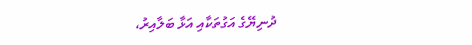ދުނިޔޭގެ އަގުތަކާއި އަޅާ ބަލާއިރު،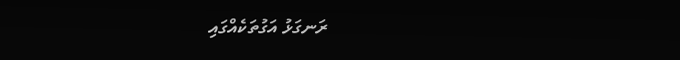ރަނގަޅު އަގުތަކެއްގައި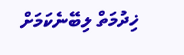ޚިދުމަތް ލިބޭނެކަމަށް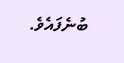ބުނެފައެވެ.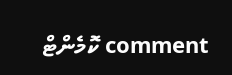comment ކޮމެންޓް